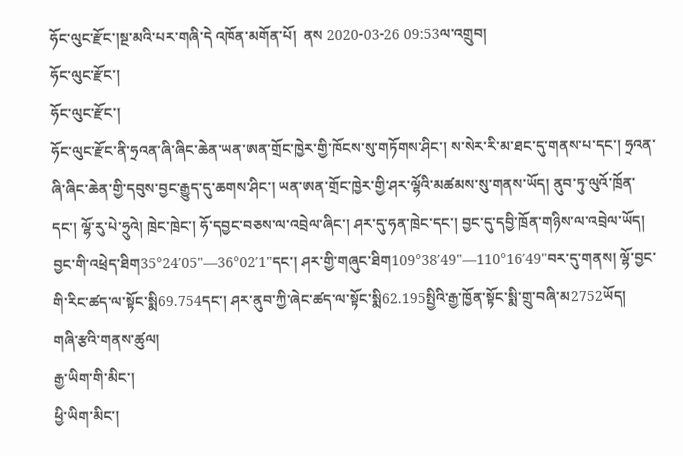ཧོང་ལུང་རྫོང་།སྔ་མའི་པར་གཞི་དེ འཁོན་མགོན་པོ།  ནས 2020-03-26 09:53ལ་འགྲུབ།
ཧོང་ལུང་རྫོང་།
ཧོང་ལུང་རྫོང་།
ཧོང་ལུང་རྫོང་ནི་ཧྲའན་ཞི་ཞིང་ཆེན་ཡན་ཨན་གྲོང་ཁྱེར་གྱི་ཁོངས་སུ་གཏོགས་ཤིང་། ས་སེར་རི་མ་ཐང་དུ་གནས་པ་དང་། ཧྲའན་ཞི་ཞིང་ཆེན་གྱི་དབུས་བྱང་རྒྱུད་དུ་ཆགས་ཤིང་། ཡན་ཨན་གྲོང་ཁྱེར་གྱི་ཤར་ལྷོའི་མཚམས་སུ་གནས་ཡོད། ནུབ་ཏུ་ལུའོ་ཁྲོན་དང་། ལྷོ་རུ་པེ་ཧྲུའེ། ཁྲེང་ཁྲེང་། ཧོ་དབྱང་བཅས་ལ་འབྲེལ་ཞིང་། ཤར་དུ་ཧན་ཁྲེང་དང་། བྱང་དུ་དབྱི་ཁྲོན་གཉིས་ལ་འབྲེལ་ཡོད། བྱང་གི་འཕྲེད་ཐིག35°24′05"—36°02′1"དང་། ཤར་གྱི་གཞུང་ཐིག109°38′49"—110°16′49"བར་དུ་གནས། ལྷོ་བྱང་གི་རིང་ཚད་ལ་སྟོང་སྨི69.754དང་། ཤར་ནུབ་ཀྱི་ཞེང་ཚད་ལ་སྟོང་སྨི62.195སྤྱིའི་རྒྱ་ཁྱོན་སྟོང་སྨི་གྲུ་བཞི་མ2752ཡོད།
གཞི་རྩའི་གནས་ཚུལ།
རྒྱ་ཡིག་གི་མིང་།
ཕྱི་ཡིག་མིང་།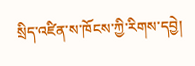སྲིད་འཛིན་ས་ཁོངས་ཀྱི་རིགས་དབྱེ།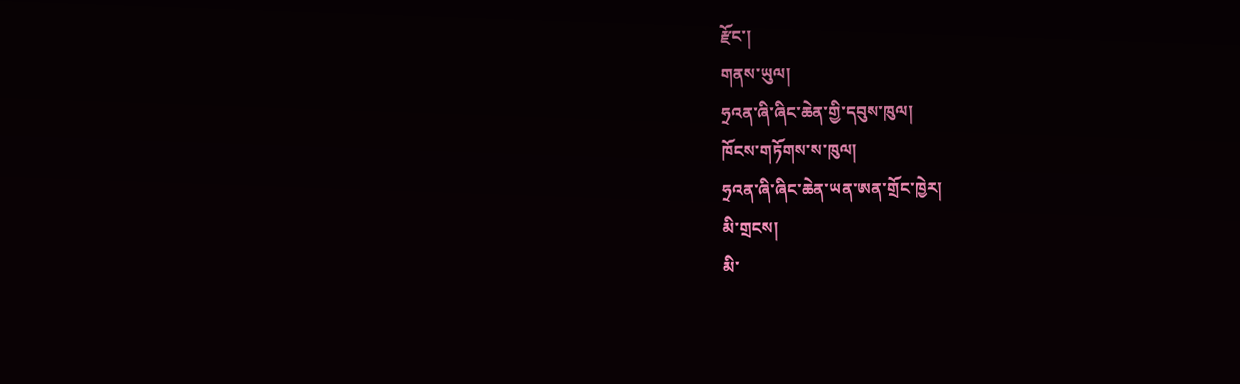རྫོང་།
གནས་ཡུལ།
ཧྲའན་ཞི་ཞིང་ཆེན་གྱི་དབུས་ཁུལ།
ཁོངས་གཏོགས་ས་ཁུལ།
ཧྲའན་ཞི་ཞིང་ཆེན་ཡན་ཨན་གྲོང་ཁྱེར།
མི་གྲངས།
མི་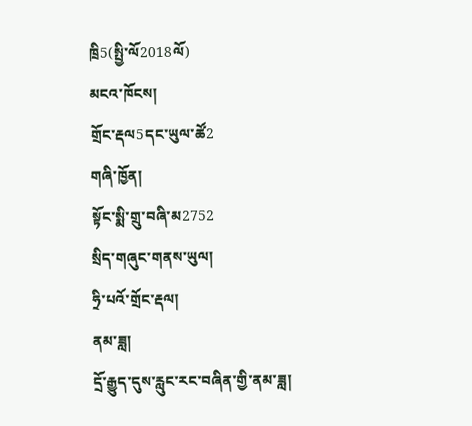ཁྲི5(སྤྱི་ལོ2018ལོ)
མངའ་ཁོངས།
གྲོང་རྡལ5དང་ཡུལ་ཚོ2
གཞི་ཁྱོན།
སྟོང་སྨི་གྲུ་བཞི་མ2752
སྲིད་གཞུང་གནས་ཡུལ།
ཧྲི་པའོ་གྲོང་རྡལ།
ནམ་ཟླ།
དྲོ་རྒྱུད་དུས་རླུང་རང་བཞིན་གྱི་ནམ་ཟླ།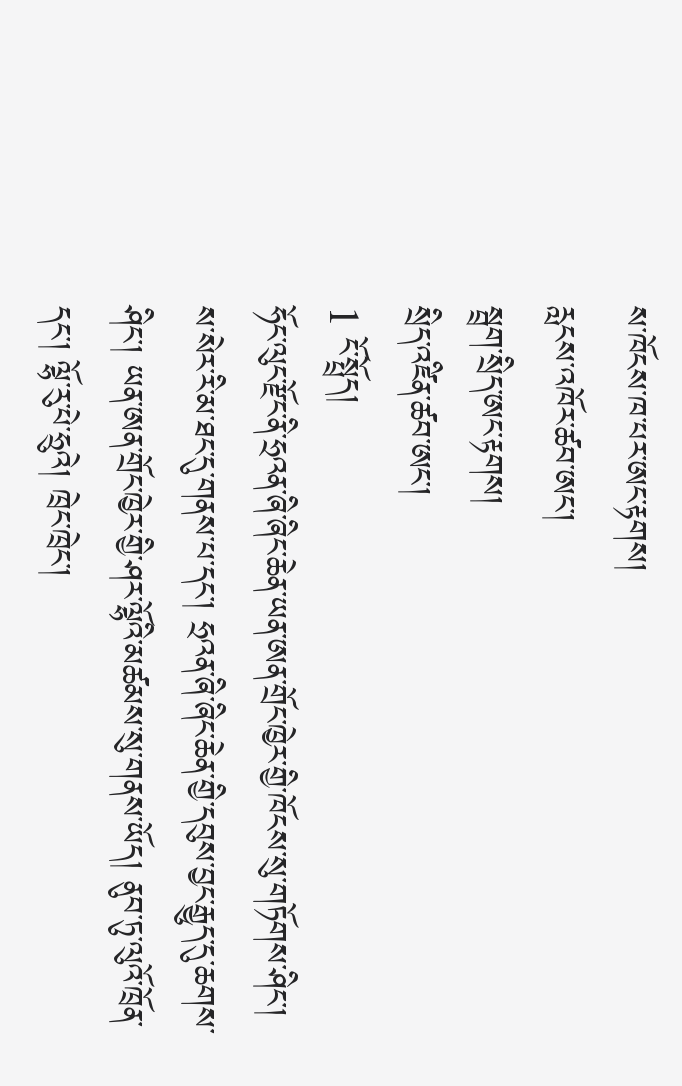ས་ཁོངས་ཁ་པར་ཨང་རྟགས།
རླངས་འཁོར་ཚབ་ཨང་།
སྦྲག་སྲིད་ཨང་རྟགས།
སྲིད་འཛིན་ཚབ་ཨང་།
1 ངོ་སྤྲོད།
ཧོང་ལུང་རྫོང་ནི་ཧྲའན་ཞི་ཞིང་ཆེན་ཡན་ཨན་གྲོང་ཁྱེར་གྱི་ཁོངས་སུ་གཏོགས་ཤིང་། ས་སེར་རི་མ་ཐང་དུ་གནས་པ་དང་། ཧྲའན་ཞི་ཞིང་ཆེན་གྱི་དབུས་བྱང་རྒྱུད་དུ་ཆགས་ཤིང་། ཡན་ཨན་གྲོང་ཁྱེར་གྱི་ཤར་ལྷོའི་མཚམས་སུ་གནས་ཡོད། ནུབ་ཏུ་ལུའོ་ཁྲོན་དང་། ལྷོ་རུ་པེ་ཧྲུའེ། ཁྲེང་ཁྲེང་།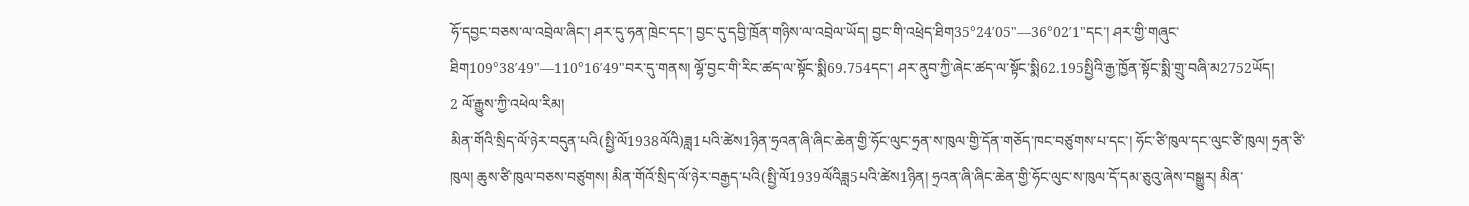ཧོ་དབྱང་བཅས་ལ་འབྲེལ་ཞིང་། ཤར་དུ་ཧན་ཁྲེང་དང་། བྱང་དུ་དབྱི་ཁྲོན་གཉིས་ལ་འབྲེལ་ཡོད། བྱང་གི་འཕྲེད་ཐིག35°24′05"—36°02′1"དང་། ཤར་གྱི་གཞུང་ཐིག109°38′49"—110°16′49"བར་དུ་གནས། ལྷོ་བྱང་གི་རིང་ཚད་ལ་སྟོང་སྨི69.754དང་། ཤར་ནུབ་ཀྱི་ཞེང་ཚད་ལ་སྟོང་སྨི62.195སྤྱིའི་རྒྱ་ཁྱོན་སྟོང་སྨི་གྲུ་བཞི་མ2752ཡོད།
2 ལོ་རྒྱུས་ཀྱི་འཕེལ་རིམ།
མིན་གོའི་སྲིད་ལོ་ཉེར་བདུན་པའི(སྤྱི་ལོ1938ལོའི)ཟླ1པའི་ཚེས1ཉིན་ཧྲའན་ཞི་ཞིང་ཆེན་གྱི་ཧོང་ལུང་ཧྲན་ས་ཁུལ་གྱི་དོན་གཅོད་ཁང་བཙུགས་པ་དང་། ཧོང་ཙི་ཁུལ་དང་ལུང་ཙི་ཁུལ། ཧྲན་ཙི་ཁུལ། ཆུས་ཙི་ཁུལ་བཅས་བཙུགས། མིན་གོའོ་སྲིད་ལོ་ཉེར་བརྒྱད་པའི(སྤྱི་ལོ1939ལོའིཟླ5པའི་ཚེས1ཉིན། ཧྲའན་ཞི་ཞིང་ཆེན་གྱི་ཧོང་ལུང་ས་ཁུལ་དོ་དམ་ཅུའུ་ཞེས་བསྒྱུར། མིན་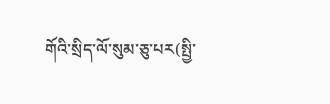གོའི་སྲིད་ལོ་སུམ་ཅུ་པར(སྤྱི་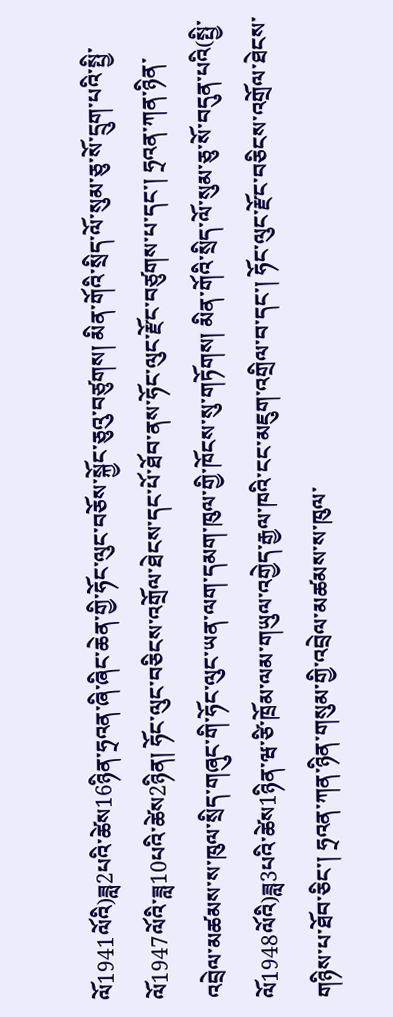ལོ1941ལོའི)ཟླ2པའི་ཚེས16ཉིན་ཧྲའན་ཞི་ཞིང་ཆེན་གྱི་ཧོང་ལུང་བཅོས་སྐྱོང་ཅུའུ་བཙུགས། མིན་གོའི་སྲིད་ལོ་སུམ་ཅུ་སོ་དྲུག་པའི་སྤྱི་ལོ1947ལོའི་ཟླ10པའི་ཚེས2ཉིན། ཧོང་ལུང་བཅིངས་འགྲོལ་ཐེངས་དང་པོ་ཐོབ་ནས་ཧོང་ལུང་རྫོང་བཙུགས་པ་དང་། ཧྲའན་ཀན་ཉིན་འབྲེལ་མཚམས་ས་ཁུལ་སྲིད་གཞུང་གི་ཧོང་ལུང་ཡན་ལག་དམག་ཁུལ་གྱི་ཁོངས་སུ་གཏོགས། མིན་གོའི་སྲིད་ལོ་སུམ་ཅུ་སོ་བདུན་པའི(སྤྱི་ལོ1948ལོའི)ཟླ3པའི་ཚེས1ཉིན་ཝ་ཙི་ཁྲོམ་ལམ་གཡུལ་འགྱེད་རྒྱལ་ཁའི་ངང་མཇུག་འགྲིལ་བ་དང་། ཧོང་ལུང་རྫོང་བཅིངས་འགྲོལ་ཐེངས་གཉིས་པ་ཐོབ་ཅིང་། ཧྲའན་ཀན་ཉིན་གསུམ་གྱི་འབྲེལ་མཚམས་ས་ཁུལ་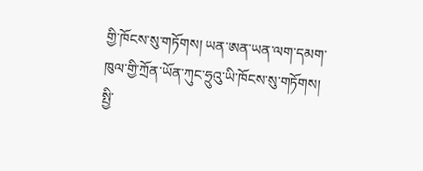གྱི་ཁོངས་སུ་གཏོགས། ཡན་ཨན་ཡན་ལག་དམག་ཁུལ་གྱི་ཀྲོན་ཡོན་ཀུང་ཧྲུའུ་ཡི་ཁོངས་སུ་གཏོགས།
སྤྱི་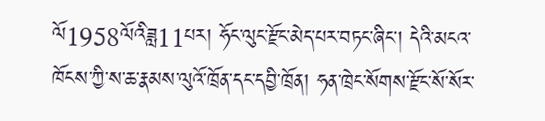ལོ1958ལོའིཟླ11པར། ཧོང་ལུང་རྫོང་མེད་པར་བཏང་ཞིང་། དེའི་མངའ་ཁོངས་ཀྱི་ས་ཆ་རྣམས་ལུའོ་ཁྲོན་དང་དབྱི་ཁྲོན། ཧན་ཁྲེང་སོགས་རྫོང་སོ་སོར་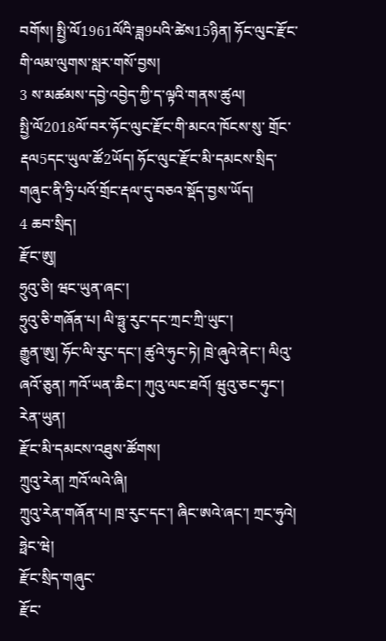བགོས། སྤྱི་ལོ1961ལོའི་ཟླ9པའི་ཚེས15ཉིན། ཧོང་ལུང་རྫོང་གི་ལམ་ལུགས་སླར་གསོ་བྱས།
3 ས་མཚམས་དབྱེ་འབྱེད་ཀྱི་ད་ལྟའི་གནས་ཚུལ།
སྤྱི་ལོ2018ལོ་བར་ཧོང་ལུང་རྫོང་གི་མངའ་ཁོངས་སུ་ གྲོང་རྡལ5དང་ཡུལ་ཚོ2ཡོད། ཧོང་ལུང་རྫོང་མི་དམངས་སྲིད་གཞུང་ནི་ཧྲི་པའོ་གྲོང་རྡལ་དུ་བཅའ་སྡོད་བྱས་ཡོད།
4 ཆབ་སྲིད།
རྫོང་ཨུ།
ཧྲུའུ་ཅི། ཝང་ཡུན་ཞང་།
ཧྲུའུ་ཅི་གཞོན་པ། ལི་ཧྥུ་རུང་དང་ཀྲང་ཀྲི་ཡུང་།
རྒྱུན་ཨུ། ཧོང་ལི་རུང་དང་། ཚུའེ་ཧུང་ཏེ། ཁྲེ་ཞུའེ་ནེང་། ལིའུ་ཞའོ་ཅུན། ཀའོ་ཡན་ཆིང་། ཀུའུ་ལང་ཐའོ། ཝུའུ་ཅང་ཧུང་། རེན་ཡུན།
རྫོང་མི་དམངས་འཐུས་ཚོགས།
ཀྲུའུ་རེན། ཀྲའོ་ལའེ་ཞི།
ཀྲུའུ་རེན་གཞོན་པ། ཁྲ་རུང་དང་། ཞིང་ཨའེ་ཞང་། ཀྲང་ཧུའེ། ཧྥེང་ཝེ།
རྫོང་སྲིད་གཞུང་
རྫོང་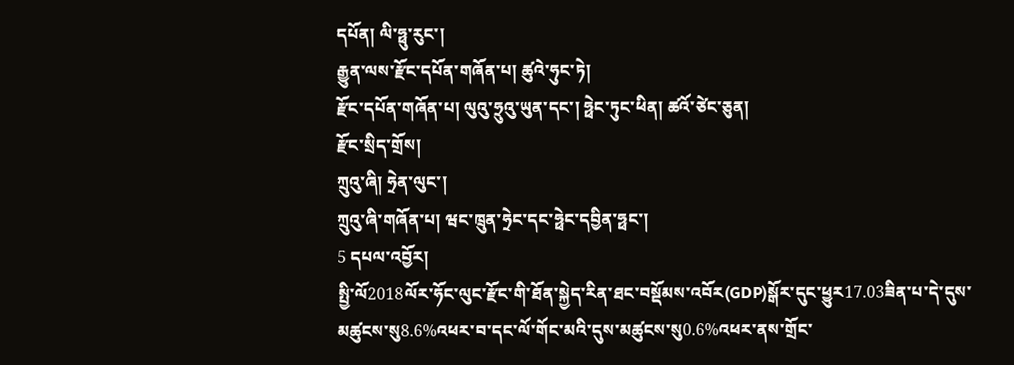དཔོན། ལི་ཧྥུ་རུང་།
རྒྱུན་ལས་རྫོང་དཔོན་གཞོན་པ། ཚུའེ་ཧུང་ཏེ།
རྫོང་དཔོན་གཞོན་པ། ལུའུ་ཧྲུའུ་ཡུན་དང་། ཧྥེང་ཏུང་ཕིན། ཚའོ་ཙེང་ཅུན།
རྫོང་སྲིད་གྲོས།
ཀྲུའུ་ཞི། ཧྲེན་ལུང་།
ཀྲུའུ་ཞི་གཞོན་པ། ཝང་ཁྲུན་ཧྲེང་དང་ཧྥེང་དབྱིན་ཧྥང་།
5 དཔལ་འབྱོར།
སྤྱི་ལོ2018ལོར་ཧོང་ལུང་རྫོང་གི་ཐོན་སྐྱེད་རིན་ཐང་བསྡོམས་འབོར(GDP)སྒོར་དུང་ཕྱུར17.03ཟིན་པ་དེ་དུས་མཚུངས་སུ8.6%འཕར་བ་དང་ལོ་གོང་མའི་དུས་མཚུངས་སུ0.6%འཕར་ནས་གྲོང་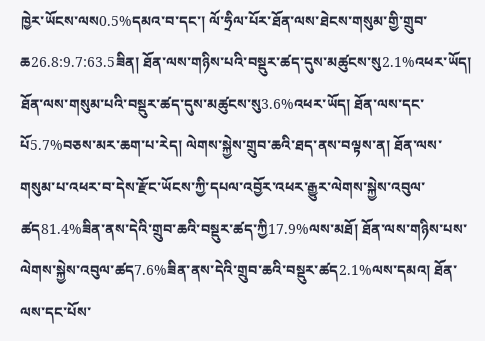ཁྱེར་ཡོངས་ལས0.5%དམའ་བ་དང་། ལོ་ཧྲིལ་པོར་ཐོན་ལས་ཐེངས་གསུམ་གྱི་གྲུབ་ཆ26.8:9.7:63.5ཟིན། ཐོན་ལས་གཉིས་པའི་བསྡུར་ཚད་དུས་མཚུངས་སུ2.1%འཕར་ཡོད། ཐོན་ལས་གསུམ་པའི་བསྡུར་ཚད་དུས་མཚུངས་སུ3.6%འཕར་ཡོད། ཐོན་ལས་དང་པོ5.7%བཅས་མར་ཆག་པ་རེད། ལེགས་སྐྱེས་གྲུབ་ཆའི་ཐད་ནས་བལྟས་ན། ཐོན་ལས་གསུམ་པ་འཕར་བ་དེས་རྫོང་ཡོངས་ཀྱི་དཔལ་འབྱོར་འཕར་རྒྱུར་ལེགས་སྐྱེས་འབུལ་ཚད81.4%ཟིན་ནས་དེའི་གྲུབ་ཆའི་བསྡུར་ཚད་ཀྱི17.9%ལས་མཐོ། ཐོན་ལས་གཉིས་པས་ལེགས་སྐྱེས་འབུལ་ཚད7.6%ཟིན་ནས་དེའི་གྲུབ་ཆའི་བསྡུར་ཚད2.1%ལས་དམའ། ཐོན་ལས་དང་པོས་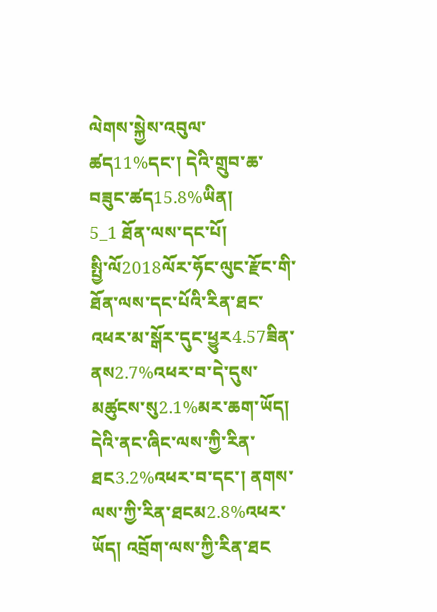ལེགས་སྐྱེས་འབུལ་ཚད11%དང་། དེའི་གྲུབ་ཆ་བཟུང་ཚད15.8%ཡིན།
5_1 ཐོན་ལས་དང་པོ།
སྤྱི་ལོ2018ལོར་ཧོང་ལུང་རྫོང་གི་ཐོན་ལས་དང་པོའི་རིན་ཐང་འཕར་མ་སྒོར་དུང་ཕྱུར4.57ཟིན་ནས2.7%འཕར་བ་དེ་དུས་མཚུངས་སུ2.1%མར་ཆག་ཡོད། དེའི་ནང་ཞིང་ལས་ཀྱི་རིན་ཐང3.2%འཕར་བ་དང་། ནགས་ལས་ཀྱི་རིན་ཐངམ2.8%འཕར་ཡོད། འབྲོག་ལས་ཀྱི་རིན་ཐང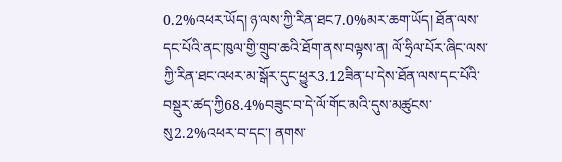0.2%འཕར་ཡོད། ཉ་ལས་ཀྱི་རིན་ཐང7.0%མར་ཆག་ཡོད། ཐོན་ལས་དང་པོའི་ནང་ཁུལ་གྱི་གྲུབ་ཆའི་ཐོག་ནས་བལྟས་ན། ལོ་ཧྲིལ་པོར་ཞིང་ལས་ཀྱི་རིན་ཐང་འཕར་མ་སྒོར་དུང་ཕྱུར3.12ཟིན་པ་དེས་ཐོན་ལས་དང་པོའི་བསྡུར་ཚད་ཀྱི68.4%བཟུང་བ་དེ་ལོ་གོང་མའི་དུས་མཚུངས་སུ2.2%འཕར་བ་དང་། ནགས་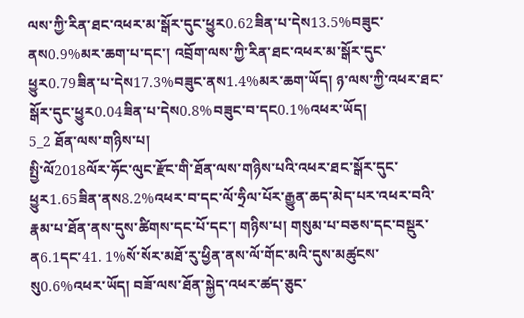ལས་ཀྱི་རིན་ཐང་འཕར་མ་སྒོར་དུང་ཕྱུར0.62ཟིན་པ་དེས13.5%བཟུང་ནས0.9%མར་ཆག་པ་དང་། འབྲོག་ལས་ཀྱི་རིན་ཐང་འཕར་མ་སྒོར་དུང་ཕྱུར0.79ཟིན་པ་དེས17.3%བཟུང་ནས1.4%མར་ཆག་ཡོད། ཉ་ལས་ཀྱི་འཕར་ཐང་སྒོར་དུང་ཕྱུར0.04ཟིན་པ་དེས0.8%བཟུང་བ་དང0.1%འཕར་ཡོད།
5_2 ཐོན་ལས་གཉིས་པ།
སྤྱི་ལོ2018ལོར་ཧོང་ལུང་རྫོང་གི་ཐོན་ལས་གཉིས་པའི་འཕར་ཐང་སྒོར་དུང་ཕྱུར1.65ཟིན་ནས8.2%འཕར་བ་དང་ལོ་ཧྲིལ་པོར་རྒྱུན་ཆད་མེད་པར་འཕར་བའི་རྣམ་པ་ཐོན་ནས་དུས་ཚིགས་དང་པོ་དང་། གཉིས་པ། གསུམ་པ་བཅས་དང་བསྡུར་ན6.1དང་41. 1%སོ་སོར་མཐོ་རུ་ཕྱིན་ནས་ལོ་གོང་མའི་དུས་མཚུངས་སུ0.6%འཕར་ཡོད། བཟོ་ལས་ཐོན་སྐྱེད་འཕར་ཚད་ཅུང་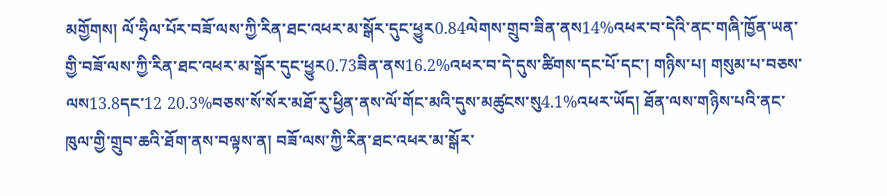མགྱོགས། ལོ་ཧྲིལ་པོར་བཟོ་ལས་ཀྱི་རིན་ཐང་འཕར་མ་སྒོར་དུང་ཕྱུར0.84ལེགས་གྲུབ་ཟིན་ནས14%འཕར་བ་དེའི་ནང་གཞི་ཁྱོན་ཡན་གྱི་བཟོ་ལས་ཀྱི་རིན་ཐང་འཕར་མ་སྒོར་དུང་ཕྱུར0.73ཟིན་ནས16.2%འཕར་བ་དེ་དུས་ཚིགས་དང་པོ་དང་། གཉིས་པ། གསུམ་པ་བཅས་ལས13.8དང་12 20.3%བཅས་སོ་སོར་མཐོ་རུ་ཕྱིན་ནས་ལོ་གོང་མའི་དུས་མཚུངས་སུ4.1%འཕར་ཡོད། ཐོན་ལས་གཉིས་པའི་ནང་ཁུལ་གྱི་གྲུབ་ཆའི་ཐོག་ནས་བལྟས་ན། བཟོ་ལས་ཀྱི་རིན་ཐང་འཕར་མ་སྒོར་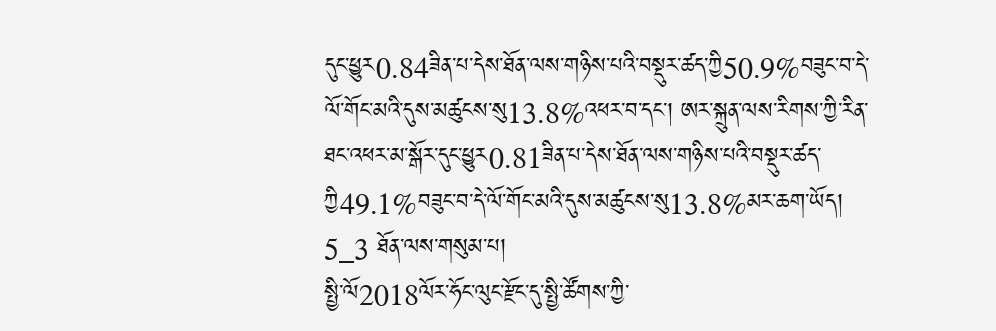དུང་ཕྱུར0.84ཟིན་པ་དེས་ཐོན་ལས་གཉིས་པའི་བསྡུར་ཚད་ཀྱི50.9%བཟུང་བ་དེ་ལོ་གོང་མའི་དུས་མཚུངས་སུ13.8%འཕར་བ་དང་། ཨར་སྐྲུན་ལས་རིགས་ཀྱི་རིན་ཐང་འཕར་མ་སྒོར་དུང་ཕྱུར0.81ཟིན་པ་དེས་ཐོན་ལས་གཉིས་པའི་བསྡུར་ཚད་ཀྱི49.1%བཟུང་བ་དེ་ལོ་གོང་མའི་དུས་མཚུངས་སུ13.8%མར་ཆག་ཡོད།
5_3 ཐོན་ལས་གསུམ་པ།
སྤྱི་ལོ2018ལོར་ཧོང་ལུང་རྫོང་དུ་སྤྱི་ཚོགས་ཀྱི་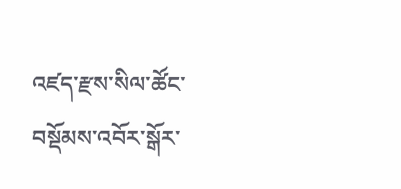འཛད་རྫས་སིལ་ཚོང་བསྡོམས་འབོར་སྒོར་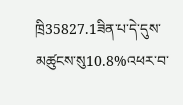ཁྲི35827.1ཟིན་པ་དེ་དུས་མཚུངས་སུ10.8%འཕར་བ་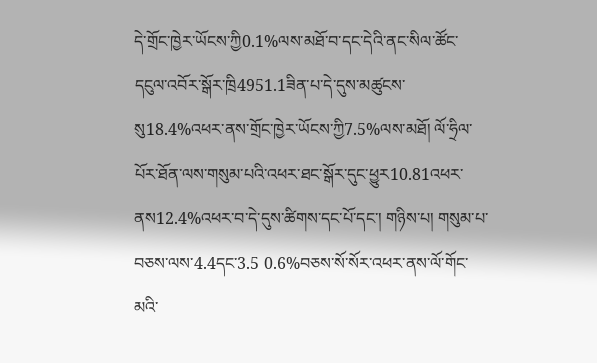དེ་གྲོང་ཁྱེར་ཡོངས་ཀྱི0.1%ལས་མཐོ་བ་དང་དེའི་ནང་སིལ་ཚོང་དངུལ་འབོར་སྒོར་ཁྲི4951.1ཟིན་པ་དེ་དུས་མཚུངས་སུ18.4%འཕར་ནས་གྲོང་ཁྱེར་ཡོངས་ཀྱི7.5%ལས་མཐོ། ལོ་ཧྲིལ་པོར་ཐོན་ལས་གསུམ་པའི་འཕར་ཐང་སྒོར་དུང་ཕྱུར10.81འཕར་ནས12.4%འཕར་བ་དེ་དུས་ཚིགས་དང་པོ་དང་། གཉིས་པ། གསུམ་པ་བཅས་ལས་4.4དང་3.5 0.6%བཅས་སོ་སོར་འཕར་ནས་ལོ་གོང་མའི་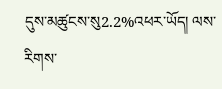དུས་མཚུངས་སུ2.2%འཕར་ཡོད། ལས་རིགས་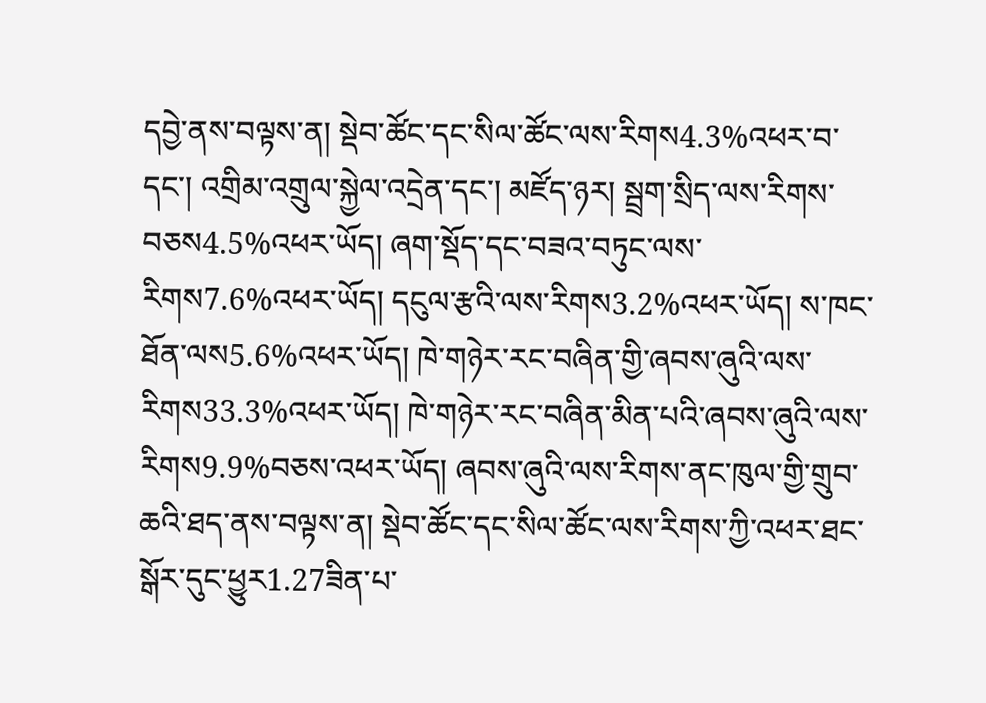དབྱེ་ནས་བལྟས་ན། སྡེབ་ཚོང་དང་སིལ་ཚོང་ལས་རིགས4.3%འཕར་བ་དང་། འགྲིམ་འགྲུལ་སྐྱེལ་འདྲེན་དང་། མཛོད་ཉར། སྦྲག་སྲིད་ལས་རིགས་བཅས4.5%འཕར་ཡོད། ཞག་སྡོད་དང་བཟའ་བཏུང་ལས་རིགས7.6%འཕར་ཡོད། དངུལ་རྩའི་ལས་རིགས3.2%འཕར་ཡོད། ས་ཁང་ཐོན་ལས5.6%འཕར་ཡོད། ཁེ་གཉེར་རང་བཞིན་གྱི་ཞབས་ཞུའི་ལས་རིགས33.3%འཕར་ཡོད། ཁེ་གཉེར་རང་བཞིན་མིན་པའི་ཞབས་ཞུའི་ལས་རིགས9.9%བཅས་འཕར་ཡོད། ཞབས་ཞུའི་ལས་རིགས་ནང་ཁུལ་གྱི་གྲུབ་ཆའི་ཐད་ནས་བལྟས་ན། སྡེབ་ཚོང་དང་སིལ་ཚོང་ལས་རིགས་ཀྱི་འཕར་ཐང་སྒོར་དུང་ཕྱུར1.27ཟིན་པ་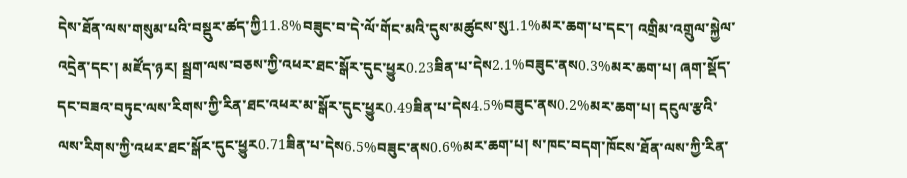དེས་ཐོན་ལས་གསུམ་པའི་བསྡུར་ཚད་ཀྱི11.8%བཟུང་བ་དེ་ལོ་གོང་མའི་དུས་མཚུངས་སུ1.1%མར་ཆག་པ་དང་། འགྲིམ་འགྲུལ་སྐྱེལ་འདྲེན་དང་། མཛོད་ཉར། སྦྲག་ལས་བཅས་ཀྱི་འཕར་ཐང་སྒོར་དུང་ཕྱུར0.23ཟིན་པ་དེས2.1%བཟུང་ནས0.3%མར་ཆག་པ། ཞག་སྡོད་དང་བཟའ་བཏུང་ལས་རིགས་ཀྱི་རིན་ཐང་འཕར་མ་སྒོར་དུང་ཕྱུར0.49ཟིན་པ་དེས4.5%བཟུང་ནས0.2%མར་ཆག་པ། དངུལ་རྩའི་ལས་རིགས་ཀྱི་འཕར་ཐང་སྒོར་དུང་ཕྱུར0.71ཟིན་པ་དེས6.5%བཟུང་ནས0.6%མར་ཆག་པ། ས་ཁང་བདག་ཁོངས་ཐོན་ལས་ཀྱི་རིན་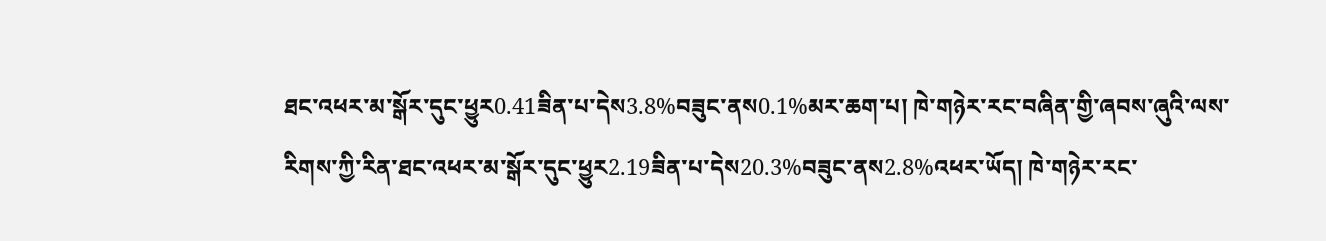ཐང་འཕར་མ་སྒོར་དུང་ཕྱུར0.41ཟིན་པ་དེས3.8%བཟུང་ནས0.1%མར་ཆག་པ། ཁེ་གཉེར་རང་བཞིན་གྱི་ཞབས་ཞུའི་ལས་རིགས་ཀྱི་རིན་ཐང་འཕར་མ་སྒོར་དུང་ཕྱུར2.19ཟིན་པ་དེས20.3%བཟུང་ནས2.8%འཕར་ཡོད། ཁེ་གཉེར་རང་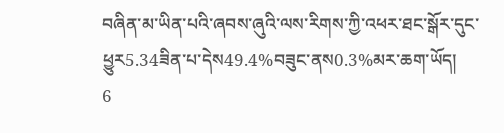བཞིན་མ་ཡིན་པའི་ཞབས་ཞུའི་ལས་རིགས་ཀྱི་འཕར་ཐང་སྒོར་དུང་ཕྱུར5.34ཟིན་པ་དེས49.4%བཟུང་ནས0.3%མར་ཆག་ཡོད།
6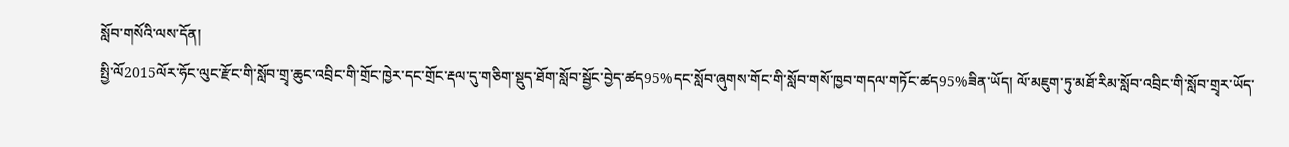སློབ་གསོའི་ལས་དོན།
སྤྱི་ལོ2015ལོར་ཧོང་ལུང་རྫོང་གི་སློབ་གྲྭ་ཆུང་འབྲིང་གི་གྲོང་ཁྱེར་དང་གྲོང་རྡལ་དུ་གཅིག་སྡུད་ཐོག་སློབ་སྦྱོང་བྱེད་ཚད95%དང་སློབ་ཞུགས་གོང་གི་སློབ་གསོ་ཁྱབ་གདལ་གཏོང་ཚད95%ཟིན་ཡོད། ལོ་མཇུག་ཏུ་མཐོ་རིམ་སློབ་འབྲིང་གི་སློབ་གྲྭར་ཡོད་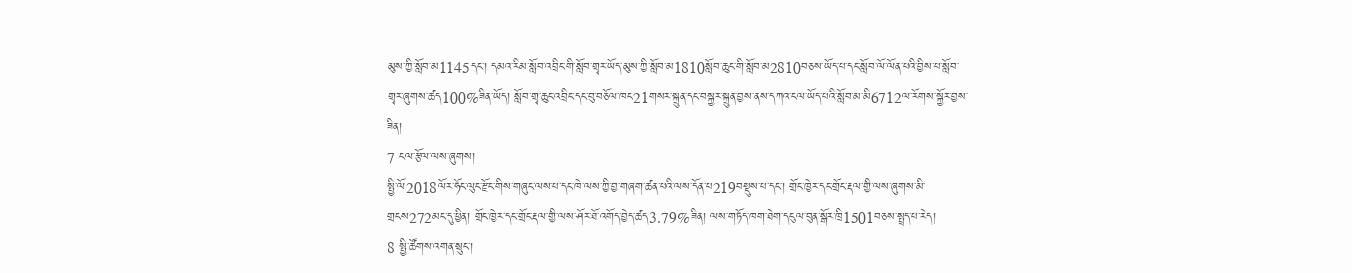མུས་ཀྱི་སློབ་མ1145དང་། དམའ་རིམ་སློབ་འབྲིང་གི་སློབ་གྲྭར་ཡོད་མུས་ཀྱི་སློབ་མ1810སློབ་ཆུང་གི་སློབ་མ2810བཅས་ཡོད་པ་དང་སློབ་ལོ་ལོན་པའི་བྱིས་པ་སློབ་གྲྭར་ཞུགས་ཚད100%ཟིན་ཡོད། སློབ་གྲྭ་ཆུང་འབྲིང་དང་བུ་བཅོལ་ཁང21གསར་སྐྲུན་དང་བསྐྱར་སྐྲུན་བྱས་ནས་དཀའ་ངལ་ཡོད་པའི་སློབ་མ་མི6712ལ་རོགས་སྐྱོར་བྱས་ཟིན།
7 ངལ་རྩོལ་ལས་ཞུགས།
སྤྱི་ལོ2018ལོར་ཧོང་ལུང་རྫོང་གིས་གཞུང་ལས་པ་དང་ཁེ་ལས་ཀྱི་བྱ་གཞག་ཚན་པའི་ལས་དོན་པ219བསྡུས་པ་དང་། གྲོང་ཁྱེར་དང་གྲོང་རྡལ་གྱི་ལས་ཞུགས་མི་གྲངས272མང་དུ་ཕྱིན། གྲོང་ཁྱེར་དང་གྲོང་རྡལ་གྱི་ལས་ཤོར་ཐོ་འགོད་བྱེད་ཚད3.79%ཟིན། ལས་གཏོད་ཁག་ཐེག་དངུལ་བུན་སྒོར་ཁྲི1501བཅས་སྤྲད་པ་རེད།
8 སྤྱི་ཚོགས་འགན་སྲུང་།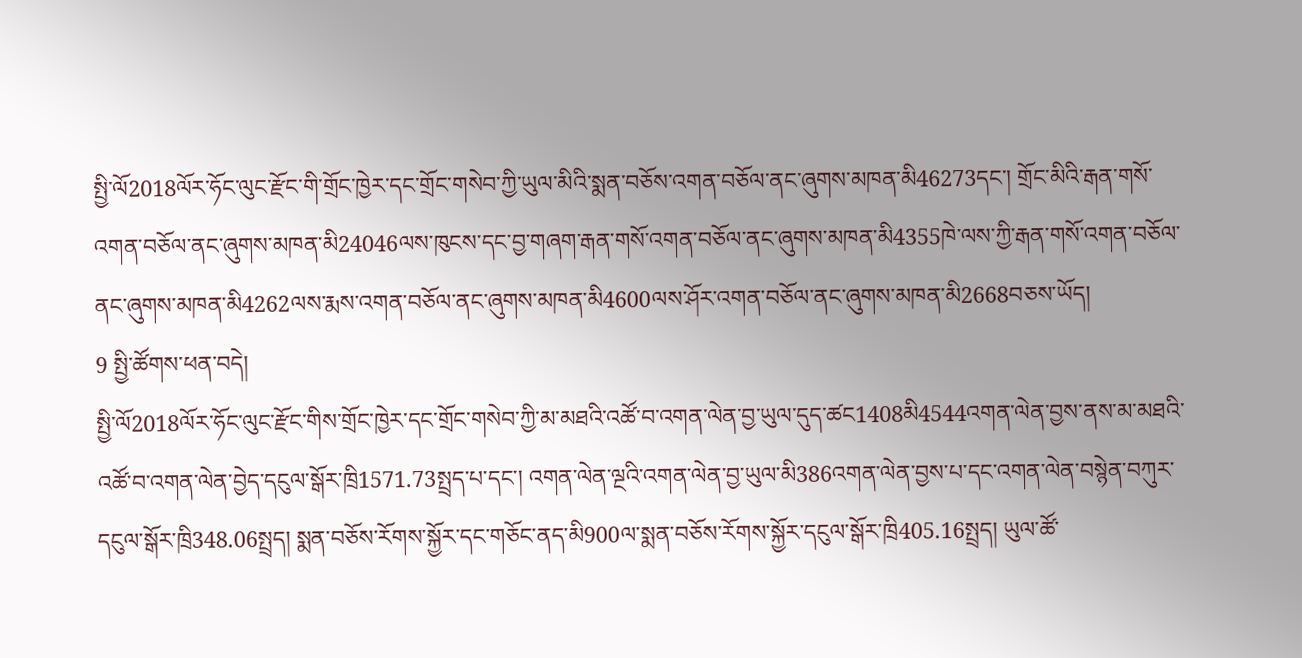སྤྱི་ལོ2018ལོར་ཧོང་ལུང་རྫོང་གི་གྲོང་ཁྱེར་དང་གྲོང་གསེབ་ཀྱི་ཡུལ་མིའི་སྨན་བཅོས་འགན་བཅོལ་ནང་ཞུགས་མཁན་མི46273དང་། གྲོང་མིའི་རྒན་གསོ་འགན་བཅོལ་ནང་ཞུགས་མཁན་མི24046ལས་ཁུངས་དང་བྱ་གཞག་རྒན་གསོ་འགན་བཅོལ་ནང་ཞུགས་མཁན་མི4355ཁེ་ལས་ཀྱི་རྒན་གསོ་འགན་བཅོལ་ནང་ཞུགས་མཁན་མི4262ལས་རྨས་འགན་བཅོལ་ནང་ཞུགས་མཁན་མི4600ལས་ཤོར་འགན་བཅོལ་ནང་ཞུགས་མཁན་མི2668བཅས་ཡོད།
9 སྤྱི་ཚོགས་ཕན་བདེ།
སྤྱི་ལོ2018ལོར་ཧོང་ལུང་རྫོང་གིས་གྲོང་ཁྱེར་དང་གྲོང་གསེབ་ཀྱི་མ་མཐའི་འཚོ་བ་འགན་ལེན་བྱ་ཡུལ་དུད་ཚང1408མི4544འགན་ལེན་བྱས་ནས་མ་མཐའི་འཚོ་བ་འགན་ལེན་བྱེད་དངུལ་སྒོར་ཁྲི1571.73སྤྲད་པ་དང་། འགན་ལེན་ལྔའི་འགན་ལེན་བྱ་ཡུལ་མི386འགན་ལེན་བྱས་པ་དང་འགན་ལེན་བསྙེན་བཀུར་དངུལ་སྒོར་ཁྲི348.06སྤྲད། སྨན་བཅོས་རོགས་སྐྱོར་དང་གཅོང་ནད་མི900ལ་སྨན་བཅོས་རོགས་སྐྱོར་དངུལ་སྒོར་ཁྲི405.16སྤྲད། ཡུལ་ཚོ་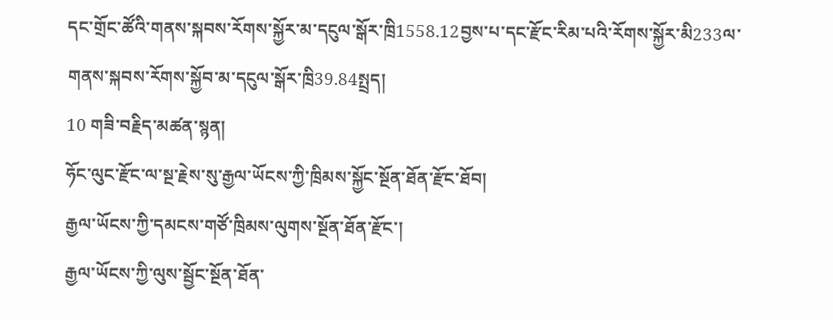དང་གྲོང་ཚོའི་གནས་སྐབས་རོགས་སྐྱོར་མ་དངུལ་སྒོར་ཁྲི1558.12བྱས་པ་དང་རྫོང་རིམ་པའི་རོགས་སྐྱོར་མི233ལ་གནས་སྐབས་རོགས་སྐྱོབ་མ་དངུལ་སྒོར་ཁྲི39.84སྤྲད།
10 གཟི་བརྗིད་མཚན་སྙན།
ཧོང་ལུང་རྫོང་ལ་སྔ་རྗེས་སུ་རྒྱལ་ཡོངས་ཀྱི་ཁྲིམས་སྐྱོང་སྔོན་ཐོན་རྫོང་ཐོབ།
རྒྱལ་ཡོངས་ཀྱི་དམངས་གཙོ་ཁྲིམས་ལུགས་སྔོན་ཐོན་རྫོང་།
རྒྱལ་ཡོངས་ཀྱི་ལུས་སྦྱོང་སྔོན་ཐོན་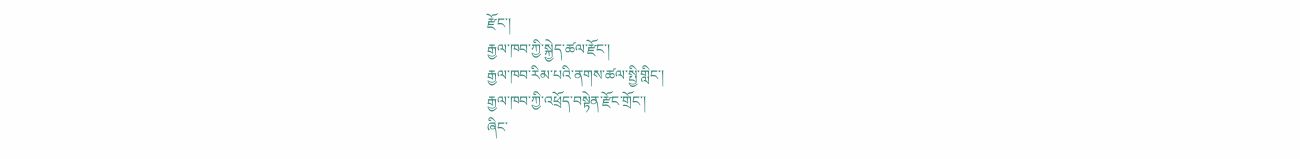རྫོང་།
རྒྱལ་ཁབ་ཀྱི་སྐྱེད་ཚལ་རྫོང་།
རྒྱལ་ཁབ་རིམ་པའི་ནགས་ཚལ་སྤྱི་གླིང་།
རྒྱལ་ཁབ་ཀྱི་འཕྲོད་བསྟེན་རྫོང་གྲོང་།
ཞིང་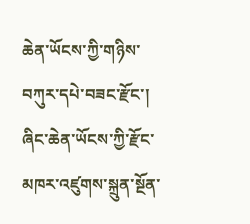ཆེན་ཡོངས་ཀྱི་གཉིས་བཀུར་དཔེ་བཟང་རྫོང་།
ཞིང་ཆེན་ཡོངས་ཀྱི་རྫོང་མཁར་འཛུགས་སྐྲུན་སྔོན་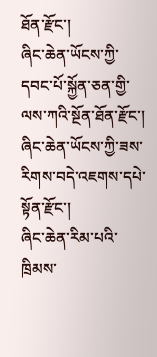ཐོན་རྫོང་།
ཞིང་ཆེན་ཡོངས་ཀྱི་དབང་པོ་སྐྱོན་ཅན་གྱི་ལས་ཀའི་སྔོན་ཐོན་རྫོང་།
ཞིང་ཆེན་ཡོངས་ཀྱི་ཟས་རིགས་བདེ་འཇགས་དཔེ་སྟོན་རྫོང་།
ཞིང་ཆེན་རིམ་པའི་ཁྲིམས་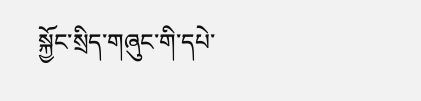སྐྱོང་སྲིད་གཞུང་གི་དཔེ་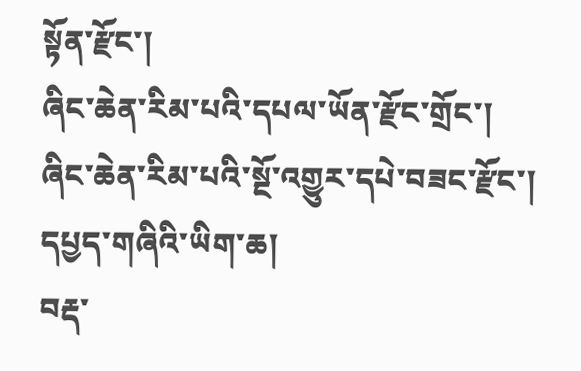སྟོན་རྫོང་།
ཞིང་ཆེན་རིམ་པའི་དཔལ་ཡོན་རྫོང་གྲོང་།
ཞིང་ཆེན་རིམ་པའི་སྔོ་འགྱུར་དཔེ་བཟང་རྫོང་།
དཔྱད་གཞིའི་ཡིག་ཆ།
བརྡ་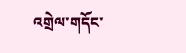འགྲེལ་གདོང་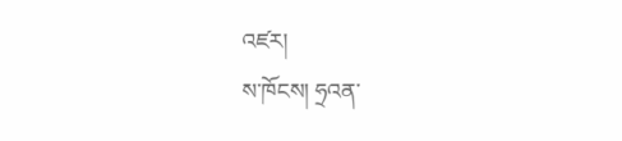འཛར།
ས་ཁོངས། ཧྲའན་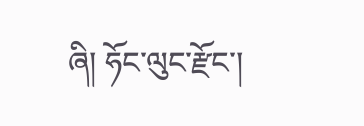ཞི། ཧོང་ལུང་རྫོང་།